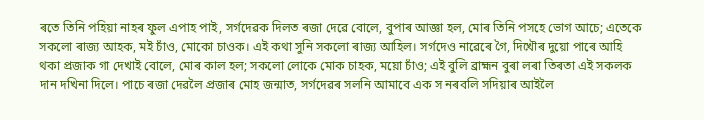ৰতে তিনি পহিয়া নাহৰ ফুল এপাহ পাই, সৰ্গদেৱক দিলত ৰজা দেৱে বোলে, বুপাৰ আজ্ঞা হল, মোৰ তিনি পসহে ভোগ আচে; এতেকে সকলো ৰাজ্য আহক, মই চাঁও, মোকো চাওক। এই কথা সুনি সকলো ৰাজ্য আহিল। সৰ্গদেও নাৱেৰে গৈ, দিখৌৰ দুয়ো পাৰে আহি থকা প্ৰজাক গা দেখাই বোলে, মোৰ কাল হল; সকলো লোকে মোক চাহক, ময়ো চাঁও; এই বুলি ব্ৰাহ্মন বুৰা লৰা তিৰতা এই সকলক দান দখিনা দিলে। পাচে ৰজা দেৱলৈ প্ৰজাৰ মোহ জন্মাত, সৰ্গদেৱৰ সলনি আমাবে এক স নৰবলি সদিয়াৰ আইলৈ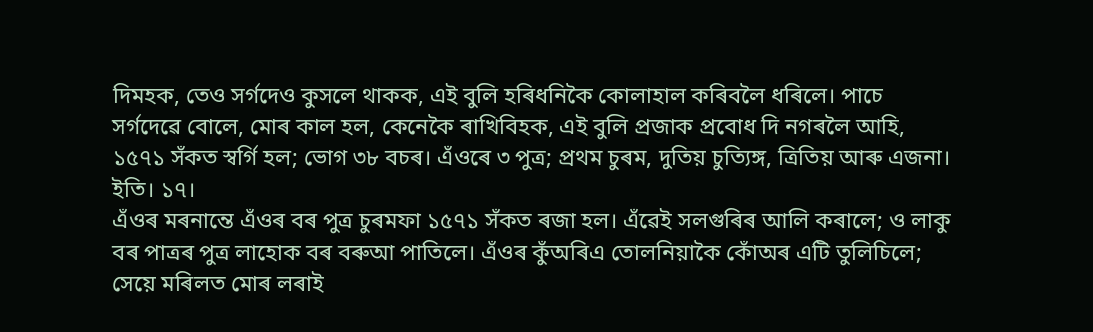দিমহক, তেও সৰ্গদেও কুসলে থাকক, এই বুলি হৰিধনিকৈ কোলাহাল কৰিবলৈ ধৰিলে। পাচে সৰ্গদেৱে বোলে, মোৰ কাল হল, কেনেকৈ ৰাখিবিহক, এই বুলি প্ৰজাক প্ৰবোধ দি নগৰলৈ আহি, ১৫৭১ সঁকত স্বৰ্গি হল; ভোগ ৩৮ বচৰ। এঁওৰে ৩ পুত্ৰ; প্ৰথম চুৰম, দুতিয় চুত্যিঙ্গ, ত্ৰিতিয় আৰু এজনা। ইতি। ১৭।
এঁওৰ মৰনান্তে এঁওৰ বৰ পুত্ৰ চুৰমফা ১৫৭১ সঁকত ৰজা হল। এঁৱেই সলগুৰিৰ আলি কৰালে; ও লাকু বৰ পাত্ৰৰ পুত্ৰ লাহোক বৰ বৰুআ পাতিলে। এঁওৰ কুঁঅৰিএ তোলনিয়াকৈ কোঁঅৰ এটি তুলিচিলে; সেয়ে মৰিলত মোৰ লৰাই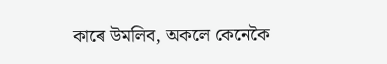কাৰে উমলিব, অকলে কেনেকৈ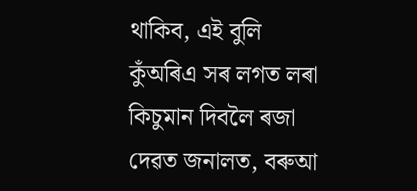থাকিব, এই বুলি কুঁঅৰিএ সৰ লগত লৰা কিচুমান দিবলৈ ৰজা দেৱত জনালত, বৰুআ